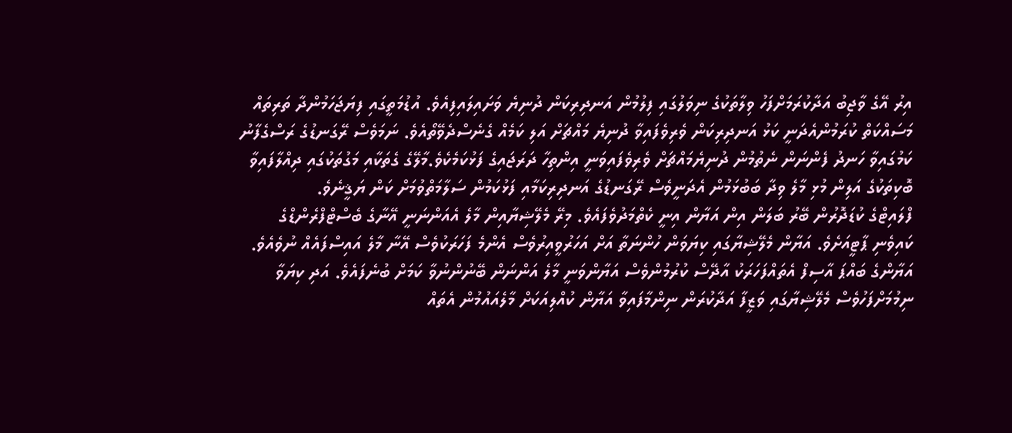އިރު އޭގެ ވާޖިބު އަދާކުރަމަށްފަހު ވިލާތަކުގެ ނިވަލުގައި ފިލުމުން އަނދިރިކަން ދުނިޔެ ވަށައިލައިފިއެވެ. އުޑުމަތީގައި ފިޔަޖަހަމުންދާ ތަރިތައް މަސައްކަތް ކުރަމުންއެދަނީ ކަޅު އަނދިރިކަން ވެރިވެފައިވާ ދުނިޔެ މައްޗަށް އަލި ކަމެއް ގެނެސްދެވޭތޯއެވެ. ނަމަވެސް ރޭގަނޑުގެ ރަސްގެފާނު ކަމުގައިވާ ހަނދު ފެންނަން ނެތުމުން ދުނިޔެމައްޗަށް ވެރިވެފައިވަނީ އިންތިހާ ދަރަޖައިގެ ފަޅުކަމެކެވެ.މާލޭގެ ގެތަކާއި މަގުތަކުގައި ދިއްލާފައިވާ ބޮކިތަކުގެ އަލިން މުޅި މާލެ ވިދާ ބަބުޅަމުން އެދަނީވެސް ރޭގަނޑުގެ އަނދިރިކަމާއި ފަޅުކަމުން ސަލާމަތްވުމަށް ކަން ޔަޤީނެވެ.
ފްލައިޓްގެ ކުޑަދޮރުން ބޭރު ބަލަން އިން އަޔާން އިނީ ކެތްމަދުވެފައެވެ. މިރޭ މެލޭޝިޔާއިން މާލެ އެއަންނަނީ އޭނާގެ ބެސްޓްފްރެންޑްގެ ކައިވެނި ޕާޓީއަށެވެ. އަޔާން މެލޭޝިޔާގައި ކިޔަވަން ހުންނަތާ އަށް އަހަރުވީއިރުވެސް އެންމެ ފަހަރަކުވެސް އޭނާ މާލެ އައިސްފައެއް ނުވެއެވެ. އަޔާންގެ ބައްޕަ އާސިފް އެތައްފަހަރަކު އާދޭސް ކުރުމުންވެސް އަޔާންވަނީ މާލެ އަންނަން ބޭނުންނުވާ ކަމަށް ބުނެފައެވެ. އަދި ކިޔަވާ ނިމުމަށްފަހުވެސް މެލޭޝިޔާގައި ވަޒީފާ އަދާކުރަން ނިންމާފައިވާ އަޔާން ކުއްލިއަކަށް މާލެއައުމުން އެތައް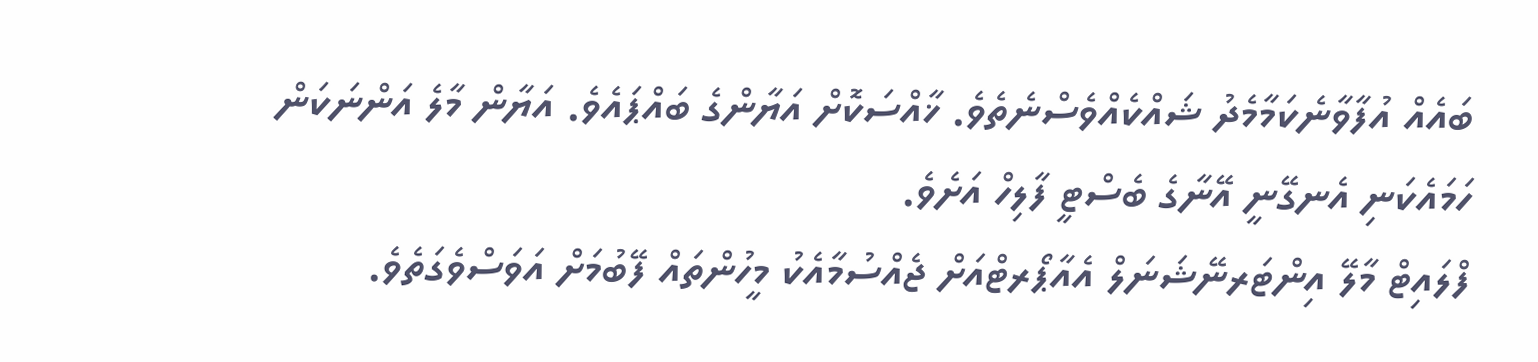ބައެއް އުފާވާނެކަމާމެދު ޝައްކެއްވެސްނެތެވެ. ޚާއްސަކޮށް އަޔާންގެ ބައްޕައެވެ. އަޔާން މާލެ އަންނަކަން ހަމައެކަނި އެނގޭނީ އޭނާގެ ބެސްޓީ ފާލިހް އަށެވެ.
ފްލައިޓް މާލޭ އިންޓަރނޭޝަނަލް އެއާޕޯރޓްއަށް ޖެއްސުމާއެކު މީހުންތައް ފޭބުމަށް އަވަސްވެގަތެވެ.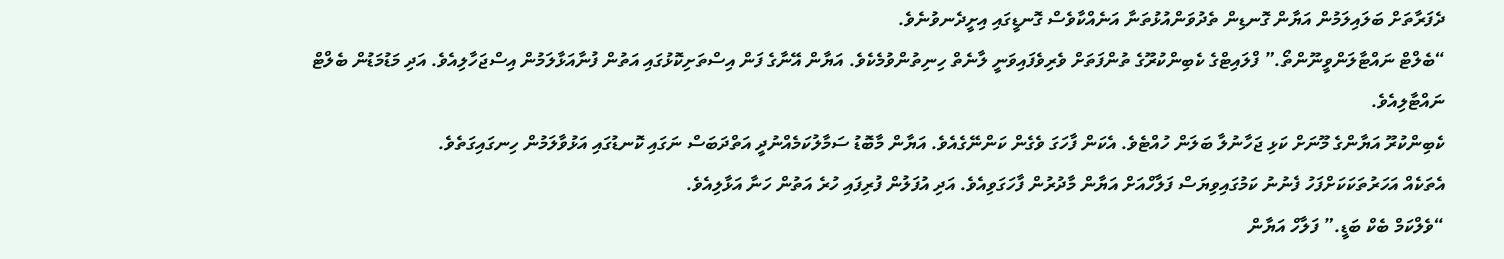ދެފަރާތަށް ބަލައިލަމުން އަޔާން ގޮނޑިން ތެދުވަންއުޅުތަނާ އަނެއްކާވެސް ގޮނޑީގައި އިށީދެނވުނެވެ.
“ބެލްޓް ނައްޓާލަންވީނޫންތޯ.” ފްލައިޓްގެ ކެބިންކުރޫގެ ތުންފަތަށް ވެރިވެފައިވަނީ ލާނެތް ހިނިތުންވުމެކެވެ. އަޔާން އޭނާގެ ފަން އިސްތަށިކޮޅުގައި އަތުން ފުނާއަޅާލަމުން އިސްޖަހާލިއެވެ. އަދި މަޑުމަޑުން ބެލްޓް ނައްޓާލިއެވެ.
ކެބިންކުރޫ އަޔާންގެ މޫނަށް ކަޅި ޖަހާނުލާ ބަލަން ހުއްޓެވެ. އެކަން ފާހަގަ ވެގެން ކަންނޭގެއެވެ. އަޔާން މާބޮޑު ސަމާލުކަމެއްނުދީ އަތްދަބަސް ނަގައި ކޮނޑުގައި އަޅުވާލަމުން ހިނގައިގަތެވެ.
އެތަކެއް އަހަރުތަކަކަށްފަހު ފެނުނު ކަމުގައިވިޔަސް ފަލާހްއަށް އަޔާން މާދުރުން ފާހަގަވިއެވެ. އަދި އުފަލުން ފުރިފައި ހުރެ އަތުން ހަނާ އަޅާލިއެވެ.
“ވެލްކަމް ބެކް ބަޑީ.” ފަލާހް އަޔާން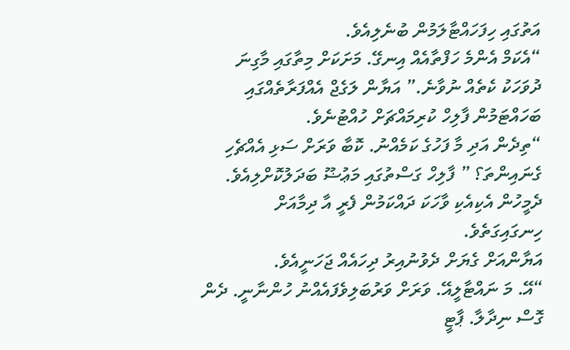އަތުގައި ހިފަހައްޓާލަމުން ބުނެލިއެވެ.
“އެކަމް އެންމެ ހަފްތާއެއް އިނގޭ. މަށަކަށް މިތާގައި މާގިނަ ދުވަހަކު ކެތެއް ނުވާނެ.” އަޔާން ލަގެޖް އެއްފަރާތެއްގައި ބަހައްޓަމުން ފާލިހް ކުރިމައްޗަށް ހުއްޓުނެވެ.
“ތިދެން އަދި މާ ފަހުގެ ކަމެއްނު. ކޮބާ ވަރަށް ސަޅި އެއްޗެހި ގެނައިންތަ؟ ” ފާލިހް ގަސްތުގައި މަޢުޟޫ ބަދަލުކޮށްލިއެވެ. ދެމީހުން އެކިއެކި ވާހަކަ ދައްކަމުން ފެރީ އާ ދިމާއަށް ހިނގައިގަތެވެ.
އަޔާންއަށް ގެޔަށް ދެވުނުއިރު ދިހައެއް ޖަހަނީއެވެ.
“އޭ. މަ ނައްޓާލީއޭ. ވަރަށް ވަރުބަލިވެފައެއްނު ހުންނާނީ. ދެން ގޮސް ނިދާލާ. ޕާޓީ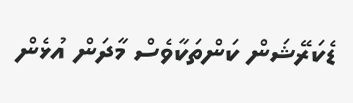ޑެކަރޭޝަން ކަންތަކާވެސް މާދަން އުޅެން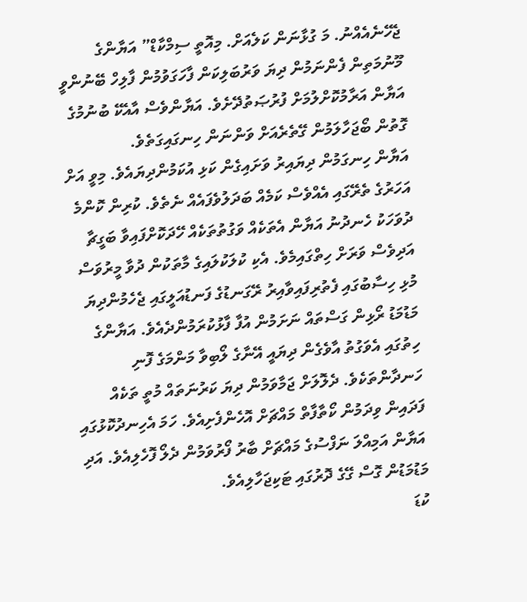ޖެހޭނެއެއްނު. މަ ގުޅާނަން ކަލެއަށް. މިއޮތީ ސިމްކާޑް” އަޔާންގެ މޫނުމަތިން ފެންނަމުން ދިޔަ ވަރުބަލިކަން ފާހަގަވުމުން ފާލިހް ބޭނުންވީ އަޔާން އަރާމުކޮށްލުމަށް ފުރުޞަތުދޭށެވެ. އަޔާންވެސް އާއެކޭ ބުނުމުގެ ގޮތުން ބޯޖަހާލަމުން ގޭތެރެއަށް ވަންނަން ހިނގައިގަތެވެ.
އަޔާން ހިނގަމުން ދިޔައިރު ވަށައިގެން ކަޅި އުކަމުންދިޔައެވެ. މިވީ އަށް އަހަރުގެ ތެރޭގައި އެއްވެސް ކަމެއް ބަދަލުވެފައެއް ނެތެވެ. ކުރިން ކޮންމެ ދުވަހަކު ހެނދުނު އަޔާން އެތަކެއް ވަގުތުތަކެއް ހޭދަކޮށްފައިވާ ބަގީޗާ އަދިވެސް ވަރަށް ހިތްގައިމެވެ. އެކި ކުލަކުލައިގެ މާތަކުން ދުވާ މީރުވަސް މުޅި ހިސާބުގައި ފެތުރިފައިވާއިރު ރޭގަނޑުގެ ފަނޑުއަލީގައި ޖެހެމުންދިޔަ މަޑުމަޑު ރޯޅިން ގަސްތައް ނަށަމުން އުފާ ފާޅުކުރަމުންދެއެވެ. އަޔާންގެ ހިތުގައި އެވަގުތު އާވެގެން ދިޔައީ އޭނާގެ ލޯބިވާ މަންމަގެ ފޮނި ހަނދާންތަކެވެ. ދެލޮލަށް ޖަމާވަމުން ދިޔަ ކަރުނަތައް މުތީ ތަކެއް ފަދައިން ވިދަމުން ކޯތާފާތް މައްޗަށް އޮހެންފެށިއެވެ. ހަމަ އެހިނދުކޮޅުގައި އަޔާން އަމިއްލަ ނަފްސުގެ މައްޗަށް ބާރު ފޯރުވަމުން ދެލޯ ފޮހެލިއެވެ. އަދި މަޑުމަޑުން ގޮސް ގޭގެ ދޮރުގައި ޓަކިޖަހާލިއެވެ.
ކުޑަ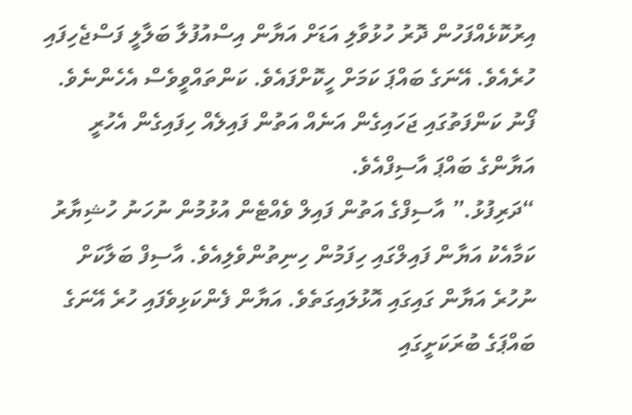އިރުކޮޅެއްފަހުން ދޮރު ހުޅުވާލި އަޑަށް އަޔާން އިސްއުފުލާ ބަލާލީ ފަސްޖެހިފައި ހުރެއެވެ. އޭނަގެ ބައްޕަ ކަމަށް ހީކޮށްފައެވެ. ކަންތައްވީވެސް އެހެންނެވެ. ފޯނު ކަންފަތުގައި ޖަހައިގެން އަނެއް އަތުން ފައިލެއް ހިފައިގެން އެހުރީ އަޔާންގެ ބައްޕަ އާސިފްއެވެ.
“ދަރިފުޅު.” އާސިފްގެ އަތުން ފައިލް ވެއްޓެން އުޅުމުން ނުހަނު ހުޝިޔާރު ކަމާއެކު އަޔާން ފައިލްގައި ހިފަމުން ހިނިތުންވެލިއެވެ. އާސިފް ބަލާކަށް ނުހުރެ އަޔާން ގައިގައި އޮޅުލައިގަތެވެ. އަޔާން ފެންކަޅިވެފައި ހުރެ އޭނަގެ ބައްޕަގެ ބުރަކަށީގައި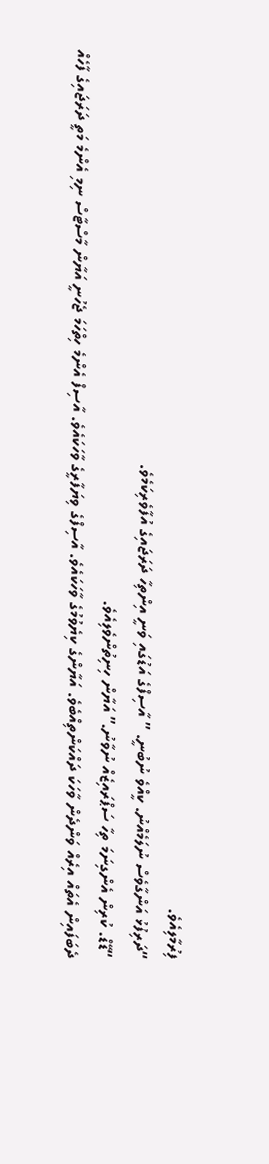ފިރުމާލިއެވެ.
“ދަރިފުޅު އަންގާވެސް ނުލަމެއްނު. ކީއްވެ ނުބުނީ. ” އާސިފްގެ އަޑުގައި ވަނީ އިންތިހާ ދަރަޖައިގެ އުފާވެރިކަމެވެ.
“ޑޭޑް. ކުރިން އެންގިނަމަ ތިހާ ސަޕްރައިޒެއް ނުވާނު.” އަޔާން ހިނިތުންވެލިއެވެ.
ދެބަފައިން އެތައް އިރެއް ވަންދެން ވާހަކަ ދައްކަންތިއްބެވެ. އަޔާންގެ ކިޔެވުމުގެ ވާހަކައެވެ. އާސިފްގެ ވިޔަފާރީގެ ވާހަކައެވެ. އާސިފް އެންމެ ހިތްހަމަ ޖެހުނީ އަޔާން މާސްޓާސް ނިމި އެންމެ މަތީ ދަރަޖައިގެ ފާހެއް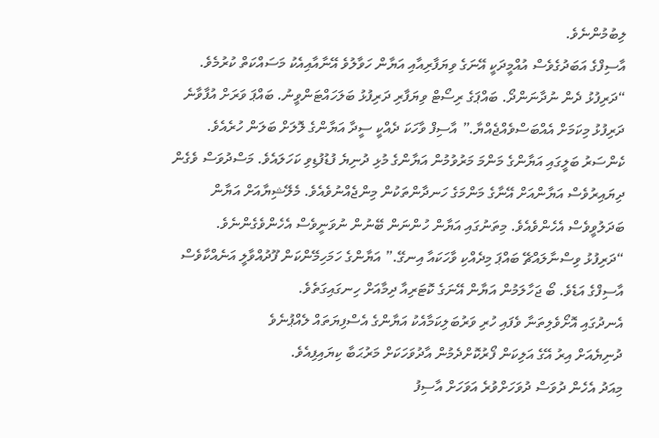ލިބުމުންނެވެ.
އާސިފްގެ އަބަދުގެވެސް އުއްމީދަކީ އޭނަގެ ވިޔަފާރިއާއި އަޔާން ހަވާލުވެ އޭނާއާއިއެކު މަސައްކަތް ކުރުމެވެ.
“ދަރިފުޅު ދެން ނުދާނަންދޯ. ބައްޕަގެ ރިސޯޓް ވިޔަފާރި ދަރިފުޅު ބަލަހައްޓަންވީނު. ބައްޕަ ވަރަށް އުފާވާނެ ދަރިފުޅު މިކަމަށް އެއްބަސްވެއްޖެއްޔާ.” އާސިފް ވާހަކަ ދެއްކީ ސީދާ އަޔާންގެ ލޮލަށް ބަލަން ހުރެއެވެ. ކެންސަރު ބަލީގައި އަޔާންގެ މަންމަ މަރުވުމުން އަޔާންގެ މުޅި ދުނިޔެ ފުޑުފުޑިވި ކަހަލައެވެ. މަސްދުވަސް ވެގެން ދިޔައިރުވެސް އަޔާންއަށް އޭނާގެ މަންމަގެ ހަނދާންތަކުން މިންޖެއްނުވެއެވެ. މެލޭޝިޔާއަށް އަޔާން ބަދަލުވީވެސް އެހެންވެއެވެ. މިތަނުގައި އަޔާން ހުންނަން ބޭނުން ނުވަނީވެސް އެހެންވެގެންނެވެ.
“ދަރިފުޅު ވިސްނާލައްޗޭ ބައްޕަ މިދެއްކި ވާހަކައާ އިނގޭ.” އަޔާންގެ ހަމަހިމޭންކަން ފޫދުއްވާލީ އަނެއްކާވެސް އާސިފްގެ އަޑެވެ. ބޯ ޖަހާލަމުން އަޔާން އޭނަގެ ކޮޓަރިއާ ދިމާއަށް ހިނގައިގަތެވެ.
އެނދުގައި އޮށޯވެލިތަނާ ވެފައި ހުރި ވަރުބަލިކަމާއެކު އަޔާންގެ އެސްފިޔަތައް ލެއްޕުނެވެ
ދުނިޔެއަށް އިރު އޭގެ އަލިކަން ފޯރުކޮށްދެމުން އާދުވަހަކަށް މަރުޙަބާ ކިޔައިފިއެވެ.
މިއަދު އެހެން ދުވަސް ދުވަހަށްވުރެ އަވަހަށް އާސިފު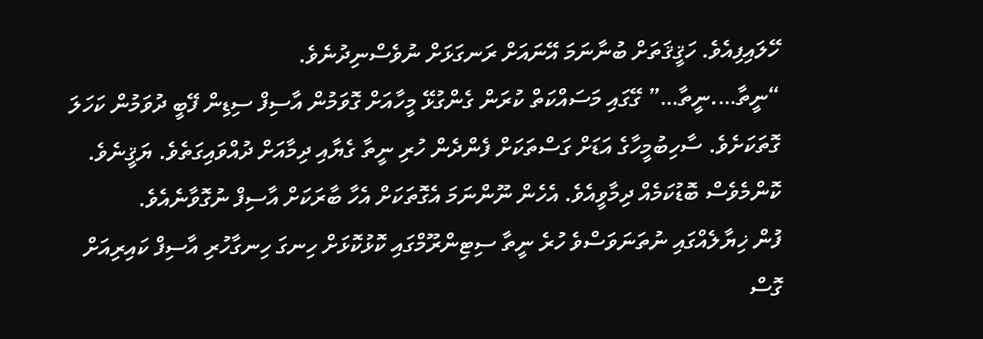ހޭލައިފިއެވެ. ހަޤީޤަތަށް ބުނާނަމަ އޭނައަށް ރަނގަޅަށް ނުވެސްނިދުނެވެ.
“ނީތާ….ނީތާ…” ގޭގައި މަސައްކަތް ކުރަން ގެންގުޅޭ މީހާއަށް ގޮވަމުން އާސިފް ސިޑިން ފޭބީ ދުވަމުން ކަހަލަ ގޮތަކަށެވެ. ސާހިބުމީހާގެ އަޑަށް ގަސްތަކަށް ފެންދެން ހުރި ނީތާ ގެޔާއި ދިމާއަށް ދުއްވައިގަތެވެ. ޔަޤީނެވެ. ކޮންމެވެސް ބޮޑުކަމެއް ދިމާވީއެވެ. އެހެން ނޫންނަމަ އެގޮތަކަށް އެހާ ބާރަކަށް އާސިފް ނުގޮވާނެއެވެ.
ފުން ޚިޔާލެއްގައި ނުތަނަވަސްވެ ހުރެ ނީތާ ސިޓިންރޫމްގައި ކޮޅުކޮޅަށް ހިނގަ ހިނގާހުރި އާސިފް ކައިރިއަށް ގޮސް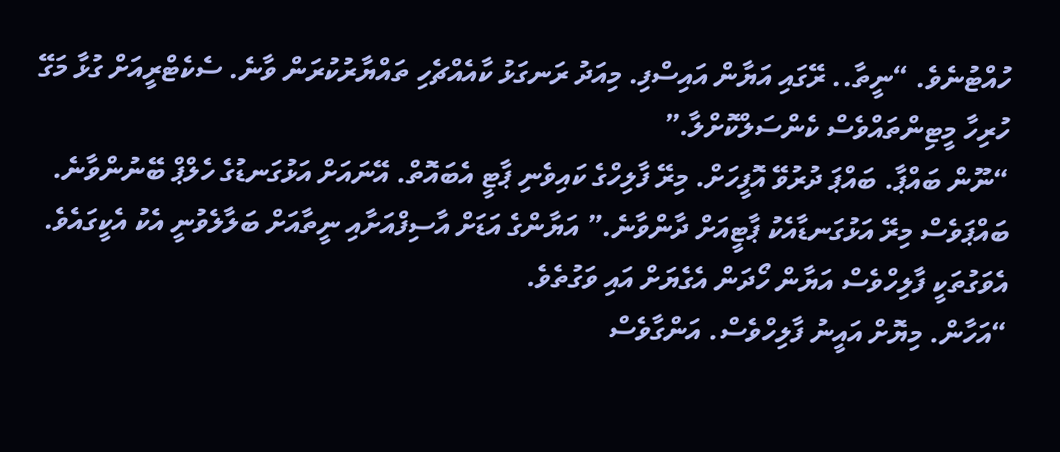ހުއްޓުނެވެ. “ނީތާ.. ރޭގައި އަޔާން އައިސްފި. މިއަދު ރަނގަޅު ކާއެއްޗެހި ތައްޔާރުކުރަން ވާނެ. ސެކެޓްރީއަށް ގުޅާ މަގޭ ހުރިހާ މީޓިންތައްވެސް ކެންސަލްކޮށްލާ.”
“ނޫން ބައްޕާ. ބައްޕަ ދުރުވޭ އޮފީހަށް. މިރޭ ފާލިހްގެ ކައިވެނި ޕާޓީ އެބައޮތް. އޭނައަށް އަޅުގަނޑުގެ ހެލްޕް ބޭނުންވާނެ. ބައްޕަވެސް މިރޭ އަޅުގަނޑާއެކު ޕާޓީއަށް ދާންވާނެ.” އަޔާންގެ އަޑަށް އާސިފްއަށާއި ނީތާއަށް ބަލާލެވުނީ އެކު އެކީގައެވެ. އެވަގުތަކީ ފާލިހްވެސް އަޔާން ހޯދަން އެގެޔަށް އައި ވަގުތެވެ.
“އަހާން. މިޔޮށް އައީނު ފާލިހްވެސް. އަންގާވެސް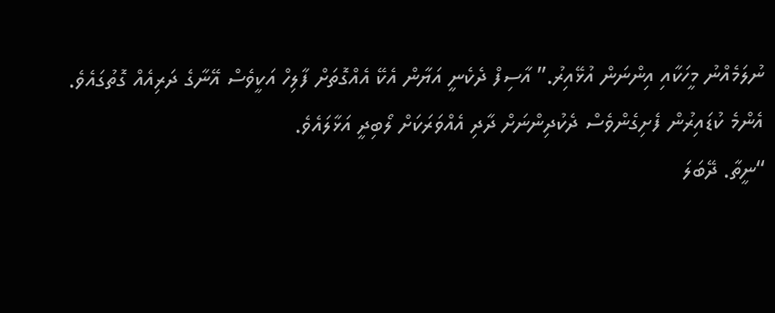ނުލަމެއްނު މީހަކާއި އިންނަން އުޅޭއިރު.” އާސިފް ދެކެނީ އަޔާން އެކޭ އެއްގޮތަށް ފާލިހް އަކީވެސް އޭނާގެ ދަރިއެއް ގޮތުގައެވެ. އެންމެ ކުޑައިރުން ފެށިގެންވެސް ދެކުދިންނަށް ދާދި އެއްވަރަކަށް ލޯބިދީ އަޅާލައެވެ.
“ނީތާ. ދޭބަލަ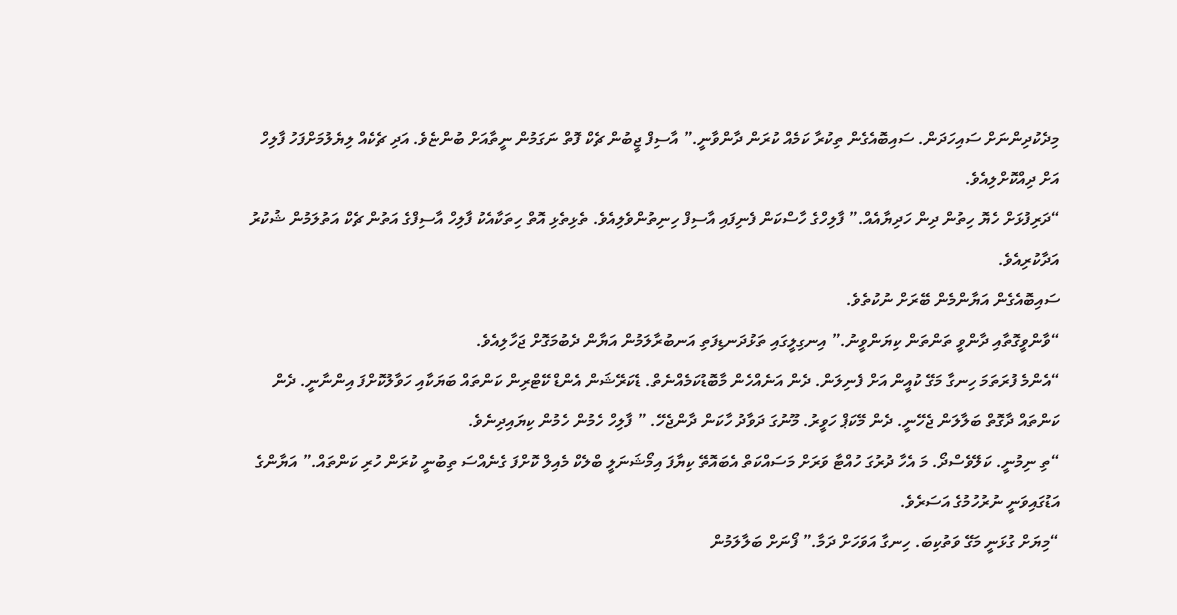މިދެކުދިންނަށް ސައިހަދަން. ސައިބޮއެގެން ތިކުރާ ކަމެއް ކުރަން ދާންވާނީ.” އާސިފް ޖީބުން ޗެކް ފޮތް ނަގަމުން ނީތާއަށް ބުންޏެވެ. އަދި ޗެކެއް ލިޔެލުމަށްފަހު ފާލިހް އަށް ދިއްކޮށްލިއެވެ.
“ދަރިފުޅަށް ހެޔޮ ހިތުން ދިން ހަދިޔާއެއް.” ފާލިހްގެ ހާސްކަން ފެނިފައި އާސިފް ހިނިތުންވެލިއެވެ. ތެޅިތެޅި އޮތް ހިތަކާއެކު ފާލިހް އާސިފްގެ އަތުން ޗެކް އަތުލަމުން ޝުކުރު އަދާކުރިއެވެ.
ސައިބޮއެގެން އަޔާންމެން ބޭރަށް ނުކުތެވެ.
“ވާންވީގޮތާއި ދާންވީ ތަންތަން ކިޔަންވީނު.” އިނގިލީގައި ތަޅުދަނޑިފަތި އަނބުރާލަމުން އަޔާން ދެބުމަގޮށް ޖަހާލިއެވެ.
“އެންމެ ފުރަތަމަ ހިނގާ މަގޭ ކުއީން އަށް ފެނިލަން. ދެން އަނެއްހެން މާބޮޑުކަމެއްނެތް. ޑެކަރޭޝަން އެންޑް ކޭޓްރިން ކަންތައް ބަޔަކާއި ހަވާލުކޮށްފަ އިންނާނީ. ދެން ކަންތައް ދާގޮތް ބަލާލަން ޖެހޭނީ. ދެން މޭކަޕް ހަވީރު. މޫނުގަ ދަވާދު ހާކަން ދާންޖެހޭ. ” ފާލިހް ހެމުން ހެމުން ކިޔައިދިނެވެ.
“ތި ނިމުނީ. ކަލޭވެސްދޯ. މަ އެހާ ދުރުގަ ހުއްޓާ ވަރަށް މަސައްކަތް އެބައޮތޭ ކިޔާފަ އިމޯޝަނަލީ ބްލެކް މެއިލް ކޮށްފަ ގެނެއްސަ ތިބުނީ ކުރަން ހުރި ކަންތައް.” އަޔާންގެ އަޑުގައިވަނީ ނުރުހުމުގެ އަސަރެވެ.
“މިޔަށް ގުޅަނީ މަގޭ ވަތުކިބަ. ހިނގާ އަވަހަށް ދަމާ.” ފޯނަށް ބަލާލަމުން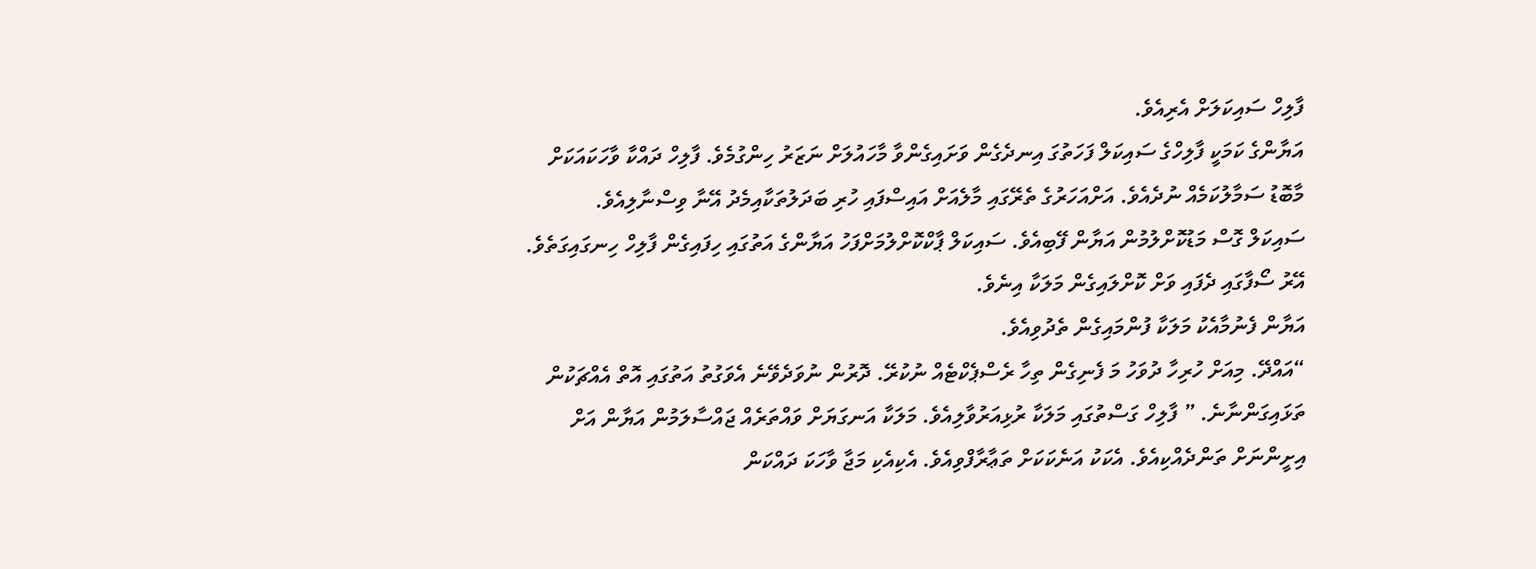ފާލިހް ސައިކަލަށް އެރިއެވެ.
އަޔާންގެ ކަމަކީ ފާލިހްގެ ސައިކަލް ފަހަތުގަ އިނދެގެން ވަށައިގެންވާ މާހައުލަށް ނަޒަރު ހިންގުމެވެ. ފާލިހް ދައްކާ ވާހަކައަކަށް މާބޮޑު ސަމާލުކަމެއް ނުދެއެވެ. އަށްއަހަރުގެ ތެރޭގައި މާލެއަށް އައިސްފައި ހުރި ބަދަލުތަކާއިމެދު އޭނާ ވިސްނާލިއެވެ.
ސައިކަލް ގޮސް މަޑުކޮށްލުމުން އަޔާން ފޭބިއެވެ. ސައިކަލް ޕާކްކޮށްލުމަށްފަހު އަޔާންގެ އަތުގައި ހިފައިގެން ފާލިހް ހިނގައިގަތެވެ.
އޭރު ސޯފާގައި ދެފައި ވަށް ކޮށްލައިގެން މަލަކާ އިނެވެ.
އަޔާން ފެނުމާއެކު މަލަކާ ފުންމައިގެން ތެދުވިއެވެ.
“އައްދޭ. މިއަށް ހުރިހާ ދުވަހު މަ ފެނިގެން ތިހާ ރެސްޕެކްޓެއް ނުކުރޭ. ދޮރުން ނުވަދެވޭނެ އެވަގުތު އަތުގައި އޮތް އެއްޗަކުން ތަޅައިގަންނާނެ. ” ފާލިހް ގަސްތުގައި މަލަކާ ރުޅިއަރުވާލިއެވެ. މަލަކާ އަނގަޔަށް ވައްތަރެއް ޖައްސާލަމުން އަޔާން އަށް އިށީންނަށް ތަންދެއްކިއެވެ. އެކަކު އަނެކަކަށް ތަޢާރާފްވިއެވެ. އެކިއެކި މަޖާ ވާހަކަ ދައްކަން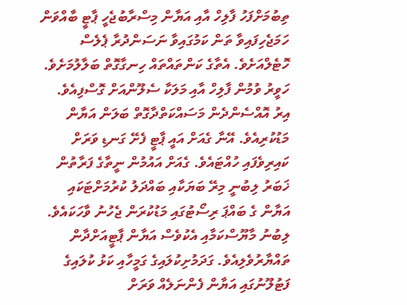ތިބުމަށްފަހު ފާލިހް އާއި އަޔާން މިސްރާބުޖެހީ ޕާޓީ ބާއްވަން ހަމަޖެހިފައިވާ ތަން ކަމުގައިވާ ނަސަންދުރާ ޕެލެސް ހޮޓެލްއަށެވެ. އެތާގެ ކަންތައްތައް ހިނގާގޮތް ބަލާލުމަށެވެ.
ހަވީރު ވުމުން ފާލިހް އާއި މަލަކާ ސެލޫންއަށް ގޮސްފިއެވެ. އިރު އޮއްސެންދެން މަސައްކަތްދާގޮތް ބަލަން އަޔާން މަޑުކުރިއެވެ. އޭނާ ގެއަށް އައީ ޕާޓީ ފެށޭ ގަނޑި ވަރަށް ކައިރިވެފައި ހުއްޓައެވެ. ގެއަށް އައުމުން ނީތާގެ ފަރާތުން ޚަބަރު ލިބުނީ މިރޭ ބަޔަކާއި ބައްދަލު ކުރުމަށްޓަކައި އަޔާން ގެ ބައްޕަ ރިސޯޓުގައި މަޑުކުރަން ޖެހުނު ވާހަކައެވެ.
ލިބުނު މާޔޫސްކަމާއި އެކުވެސް އަޔާން ޕާޓީއަށްދާން ތައްޔާރުވެލިއެވެ. ގަދަމުށިކުލައިގެ ގަމީހާއި ކަޅު ކުލައިގެ ފަޓުލޫނުގައި އަޔާން ފެންނަލެއް ވަރަށް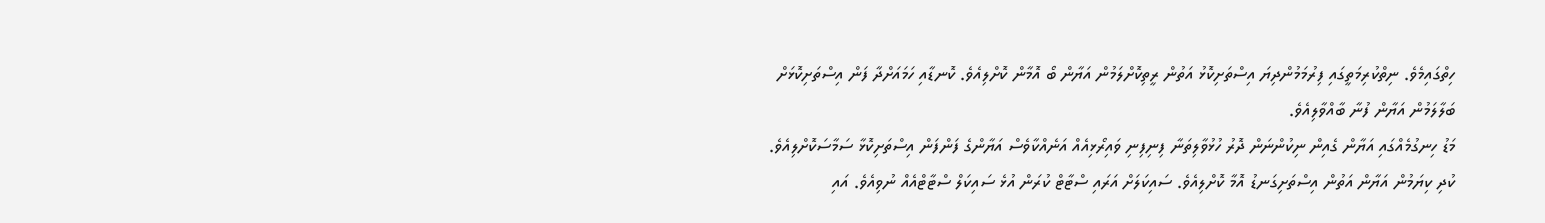ހިތްގައިމެވެ. ނިތްކުރިމަތީގައި ފިރުމަމުންދިޔަ އިސްތަށިކޮޅު އަތުން ރީތިކޮށްލަމުން އަޔާން ބޯ އޮމާން ކޮށްލިއެވެ. ކޮނޑާއި ހަމައަށްދާ ފަން އިސްތަށިކޮޅަށް ބަލާލަމުން އަޔާން ފުނާ ބާއްވާލިއެވެ.
މަޑު ހިނގުމެއްގައި އަޔާން ގެއިން ނިކުންނަން ދޮރު ހުޅުވާލިތަނާ ފިނިފިނި ވައިރޯޅިއެއް އަނެއްކާވެސް އަޔާންގެ ފަންފަން އިސްތަށިކޮޅާ ސަމާސަކޮށްލިއެވެ. ކުދި ކިޔަމުން އަޔާން އަތުން އިސްތަށިގަނޑު އޮމާ ކޮށްލިއެވެ. ސައިކަލަށް އަރައި ސްޓާޓް ކުރަން އުޅެ ސައިކަލް ސްޓާޓްއެއް ނުވިއެވެ. އައި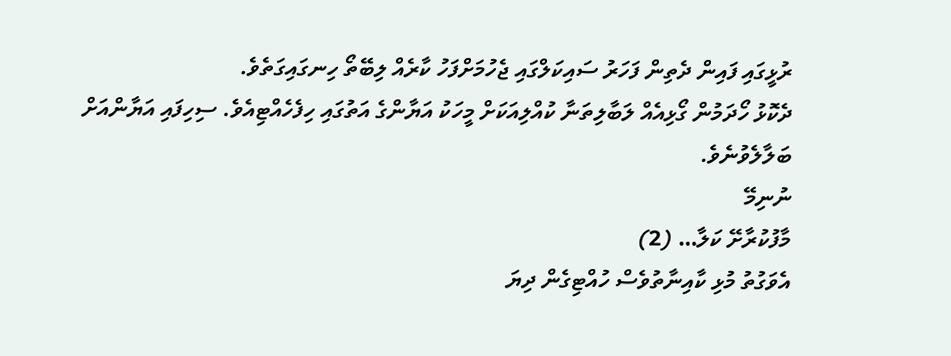ރުޅީގައި ފައިން ދެތިން ފަހަރު ސައިކަލްގައި ޖެހުމަށްފަހު ކާރެއް ލިބޭތޯ ހިނގައިގަތެވެ.
ދެކޮޅު ހޯދަމުން ގޯޅިއެއް ލަބާލިތަނާ ކުއްލިއަކަށް މީހަކު އަޔާންގެ އަތުގައި ހިފެހެއްޓިއެވެ. ސިހިފައި އަޔާންއަށް ބަލާލެވުނެވެ.
ނުނިމޭ
މާފުކުރާށޭ ކަލާ… (2)
އެވަގުތު މުޅި ކާއިނާތުވެސް ހުއްޓިގެން ދިޔަ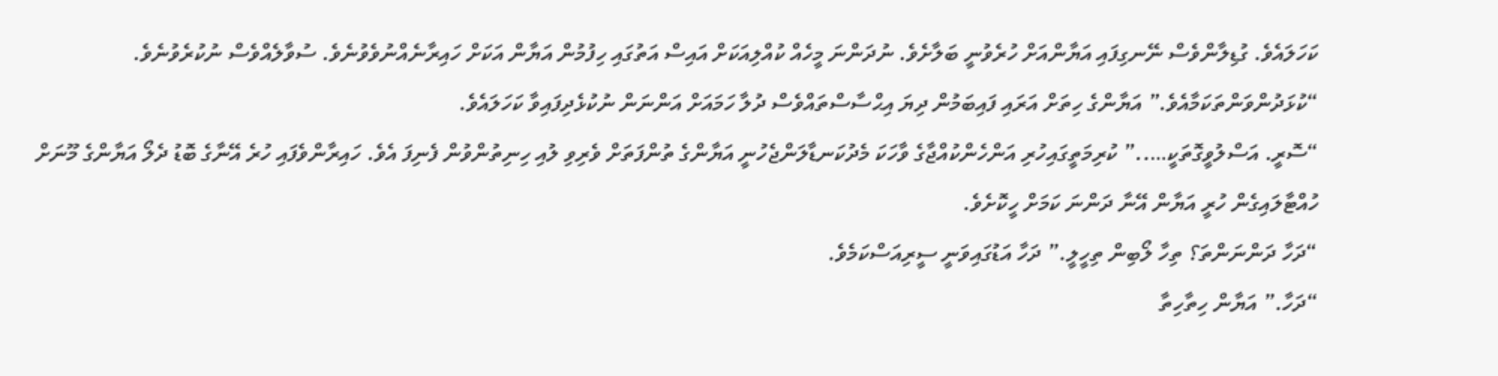ކަހަލައެވެ. ގުޑިލާންވެސް ނޭނގިފައި އަޔާންއަށް ހުރެވުނީ ބަލާށެވެ. ނުދަންނަ މީހެއް ކުއްލިއަކަށް އައިސް އަތުގައި ހިފުމުން އަޔާން އަކަށް ހައިރާނެއްނުވެވުނެވެ. ސުވާލެއްވެސް ނުކުރެވުނެވެ.
“ކުޅަދުންވަންތަކަމާއެވެ.” އަޔާންގެ ހިތަށް އަރައި ފައިބަމުން ދިޔަ އިޙްސާސްތައްވެސް ދުލާ ހަމައަށް އަންނަން ނުކުޅެދިފައިވާ ކަހަލައެވެ.
“ސޮރީ. އަސްލުވީގޮތަކީ…..” ކުރިމަތީގައިހުރި އަންހެންކުއްޖާގެ ވާހަކަ މެދުކަނޑާލަންޖެހުނީ އަޔާންގެ ތުންފަތަށް ވެރިވި ލުއި ހިނިތުންވުން ފެނިފަ އެވެ. ހައިރާންވެފައި ހުރެ އޭނާގެ ބޮޑު ދެލޯ އަޔާންގެ މޫނަށް ހުއްޓާލައިގެން ހުރީ އަޔާން އޭނާ ދަންނަ ކަމަށް ހީކޮށެވެ.
“ދަހާ ދަންނަންތަ؟ ތިހާ ލޯބިން ތިހީލީ.” ދަހާ އަޑުގައިވަނީ ސީރިއަސްކަމެވެ.
“ދަހާ.” އަޔާން ހިތާހިތާ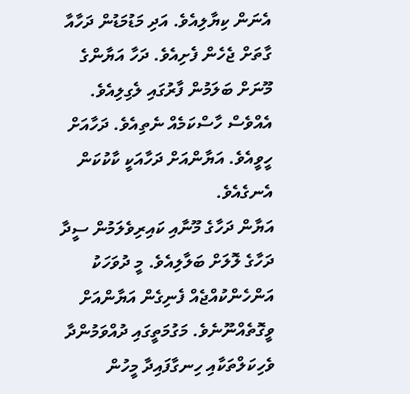އެނަން ކިޔާލިއެވެ. އަދި މަޑުމަޑުން ދަހާއާ ގާތަށް ޖެހެން ފެށިއެވެ. ދަހާ އަޔާންގެ މޫނަށް ބަލަމުން ފާރުގައި ލެގިލިއެވެ. އެއްވެސް ހާސްކަމެއް ނެތިއެވެ. ދަހާއަށް ހީވީއެވެ. އަޔާންއަށް ދަހާއަކީ ކާކުކަން އެނގެއެވެ.
އަޔާން ދަހާގެ މޫނާއި ކައިރިވެލަމުން ސީދާ ދަހާގެ ލޮލަށް ބަލާލިއެވެ. މީ ދުވަހަކު އަންހެންކުއްޖެއް ފެނިގެން އަޔާންއަށް ވީގޮތެއްނޫނެވެ. މަގުމަތީގައި ދުއްވަމުންދާ ވެހިކަލްތަކާއި ހިނގާފައިދާ މީހުން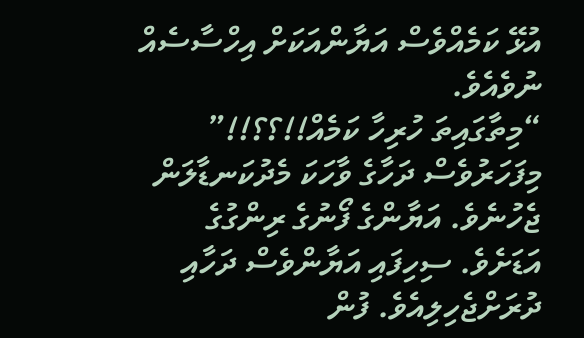އުޅޭ ކަމެއްވެސް އަޔާންއަކަށް އިހްސާސެއް ނުވެއެވެ.
“މިތާގައިތަ ހުރިހާ ކަމެއް!!؟؟!!” މިފަހަރުވެސް ދަހާގެ ވާހަކަ މެދުކަނޑާލަން ޖެހުނެވެ. އަޔާންގެ ފޯނުގެ ރިންގުގެ އަޑަށެވެ. ސިހިފައި އަޔާންވެސް ދަހާއި ދުރަށްޖެހިލިއެވެ. ފުން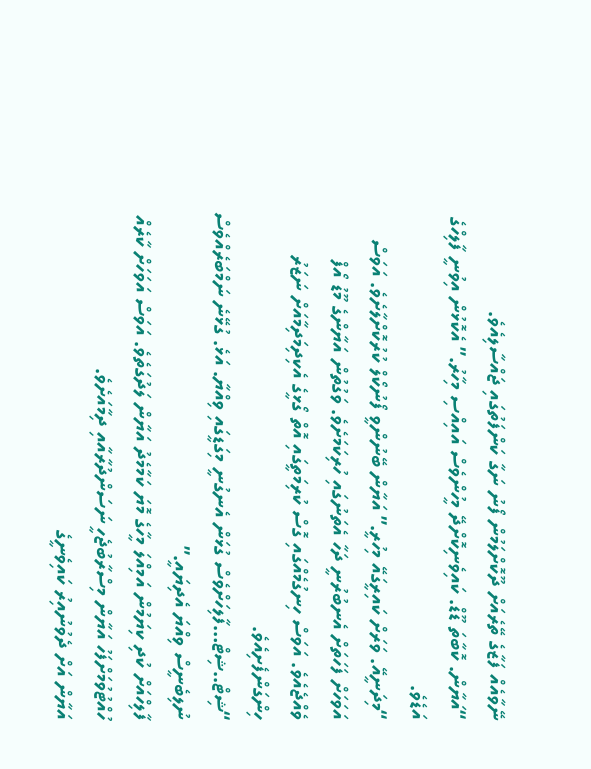ނޭވާއެއް ފަޒާގެ ތޭރެއަށް ދޫކޮށްލަމުން ފޯނު ނަގާ ކަންފަތުގައި ޖައްސާލިއެވެ.
“އަޔާން. ކޮބާތަ ޑޫޑް. ކައިވެނިކޮށްދޭ މީހުންވެސް އައިއްސި މިހާރު.” އެކޮޅުން އިވުނީ ފާލިހްގެ އަޑެވެ.
“މިދަނީއޭ. ވަރަށް ކައިރީގައޭ މިހުރީ.” އަޔާން ބޭނުންވީ ފޯނުކޯލް ކުރުކޮށްލާށެވެ. އަވަސް އަވަހަށް ފަހަތަށް އެނބުރުނީ ދަހާ އެތަނުގައި ހުރިކަމަށެވެ. ވަގުތުން އަޔާންގެ މޫޑު އޯފް ވެއްޖެއެވެ. އަވަސް ހިނގުމެއްގައި ގޮސް ކުރިމަތީގައި އޮތް ގޯޅީގެ އެކިދިމަދިމާއަށް ނަޒަރު ހިންގަންފެށިއެވެ.
“ޝިޓް..ޝިޓް…ފާލިހަށްވެސް ގުޅަން އެނގުނީ މިގަޑީގައި ވިއްޔާ. އަޅެ. ގުޅޭނެ ނަމްބަރެއްވެސް ނުލިބެނީސް ވިއްޔަ އެދިޔައީ.”
ފާލިހްއަށް ކުދި ކިޔަމުން އަމިއްލަ މީހާގެ މޮޔަ ކަމާމެދު އަޔާން ލަދުގަތެވެ. އަވަސް އަވަހަށް ކާރެއް ހުއްޓުވުމަށްފަހު އަޔާން މިސްރާބުޖެހީ ނަސަންދުރާއާއި ދިމާއަށެވެ.
އަޔާން އަށް ދެވުނުއިރު ކައިވެނީގެ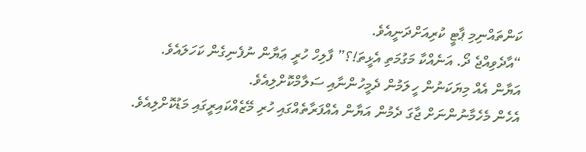ކަންތައްނިމި ޕާޓީ ކުރިއަށްދަނީއެވެ.
“އާދެވިއްޖެ ދޯ. އަނެއްކާ މަގުމަތި އެޅީތަ!؟” ފާލިހް ހުރީ ޢަޔާން ނުފެނިގެން ކަހަލައެވެ. އަޔާން އެއް މިޔަކަނުން ހީލަމުން ދެމީހުންނާއި ސަލާމްކޮށްލިއެވެ.
އެހެން މެހެމާނުންނަށް ޖާގަ ދެމުން އަޔާން އެއްފަރާތެއްގައި ހުރި މޭޒެއްކައިރީގައި މަޑުކޮށްލިއެވެ.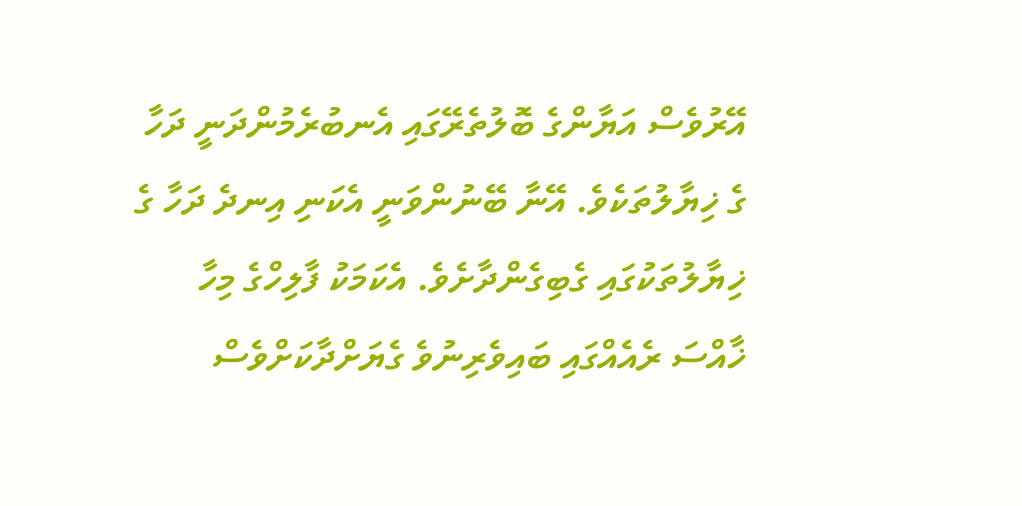އޭރުވެސް އަޔާންގެ ބޮލުތެރޭގައި އެނބުރެމުންދަނީ ދަހާ ގެ ޚިޔާލުތަކެވެ. އޭނާ ބޭނުންވަނީ އެކަނި އިނދެ ދަހާ ގެ ޚިޔާލުތަކުގައި ގެބިގެންދާށެވެ. އެކަމަކު ފާލިހްގެ މިހާ ޚާއްސަ ރެއެއްގައި ބައިވެރިނުވެ ގެޔަށްދާކަށްވެސް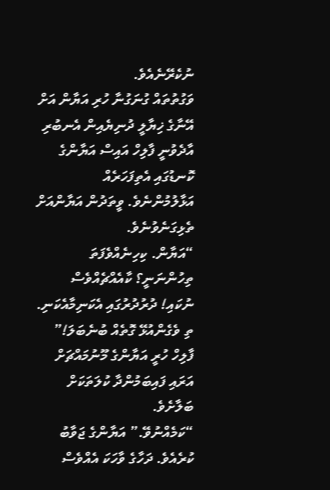ނުކެރޭނެއެވެ.
ވަގުތުތައް ގުނަގުނާ ހުރި އަޔާން އަށް އޭނާގެ ޚިޔާލީ ދުނިޔެއިން އެނބުރި އާދެވުނީ ފާލިހް އައިސް އަޔާންގެ ކޮނޑުގައި އެތިފަހަރެއް އަޅާލުމުންނެވެ. ވީތަދުން އަޔާންއަށް ތެޅިގަނެވުނެވެ.
“އަޔާން. ކިހިނެއްވެފަތަ ތިހުންނަނީ؟ ކާއެއްޗެއްވެސް ނުކައި! ދުރުދުރުގައި އެކަނިމާއެކަނި. ތި ވެގެންއުޅޭ ގޮތެއް ބުނެބަލަ!”
ފާލިހް ހުރީ އަޔާންގެ މޫނުމައްޗަށް އަރައި ފައިބަމުންދާ ކުލަތަކަށް ބަލާށެވެ.
“ކަމެއްނުވޭ.” އަޔާންގެ ޖަވާބު ކުރެއެވެ. ދަހާގެ ވާހަކަ އެއްވެސް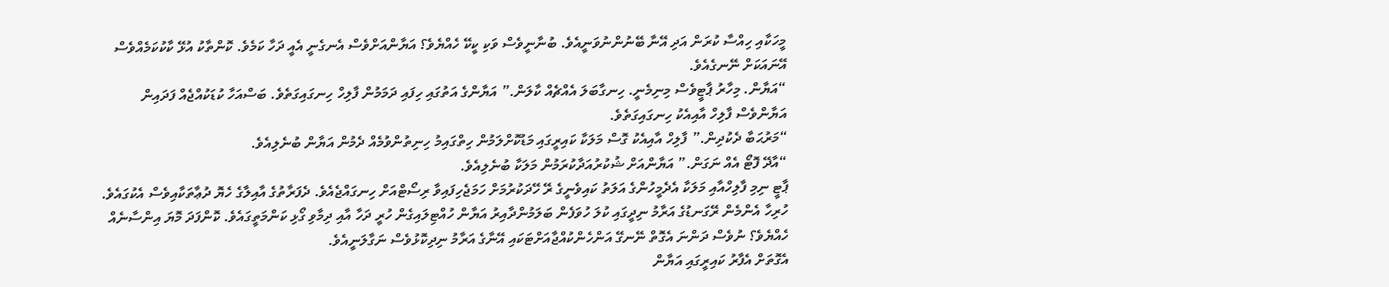މީހަކާއި ހިއްސާ ކުރަން އަދި އޭނާ ބޭނުންނުވަނީއެވެ. ބުނާނީވެސް ވަކި ކީކޭ ހެއްޔެވެ؟ އަޔާންއަށްވެސް އެނގެނީ އެއީ ދަހާ ކަމެވެ. ކޮންތާކު އުޅޭ ކާކުކަމެއްވެސް އޭނައަކަށް ނޭނގެއެވެ.
“އަޔާން. މިހާރު ޕާޓީވެސް މިނިމެނީ. ހިނގާބަލަ އެއްޗެއް ކާލަން.” އަޔާންގެ އަތުގައި ހިފައި ދަމަމުން ފާލިހް ހިނގައިގަތެވެ. ބަސްއަހާ ކުޑަކުއްޖެއް ފަދައިން އަޔާންވެސް ފާލިހް އާއިއެކު ހިނގައިގަތެވެ.
“މަރުޙަބާ ދެކުދިން.” ފާލިހް އާއިއެކު ގޮސް މަލަކާ ކައިރީގައި މަޑުކޮށްލަމުން ހިތްގައިމު ހިނިތުންވުމެއް ދެމުން އަޔާން ބުނެލިއެވެ.
“އާދޭ ފޮޓޯ އެއް ނަގަން.” އަޔާންއަށް ޝުކުރުއަދާކުރަމުން މަލަކާ ބުނެލިއެވެ.
ޕާޓީ ނިމި ފާލިހްއާއި މަލަކާ އެދެމީހުންގެ އަލަތު ކައިވެނީގެ ރޭ ހޭދަކުރުމަށް ހަމަޖެހިފައިވާ ރިސޯޓްއަށް ހިނގައްޖެއެވެ. ދެފަރާތުގެ އާއިލާގެ ހެޔޮ ދުޢާތަކާއިވެސް އެކުގައެވެ.
ހުރިހާ އެންމެން ރޭގަނޑުގެ އަރާމު ނިދީގައި ކުލަ ހުވަފެން ބަލަމުންދާއިރު އަޔާން ހުއްޓިލައިގެން ހުރީ ދަހާ އާއި ދިމާވި ގޯޅި ކަންމަތީގައެވެ. ކޮންފަދަ މޮޔަ އިންސާނެއް ހެއްޔެވެ؟ ނުވެސް ދަންނަ އެގޮތް ނޭނގޭ އަންހެންކުއްޖާއަށްޓަކައި އޭނާގެ އަރާމު ނިދިކޮޅުވެސް ނަގާލަނީއެވެ.
އެގޮތަށް އެފާރު ކައިރީގައި އަޔާން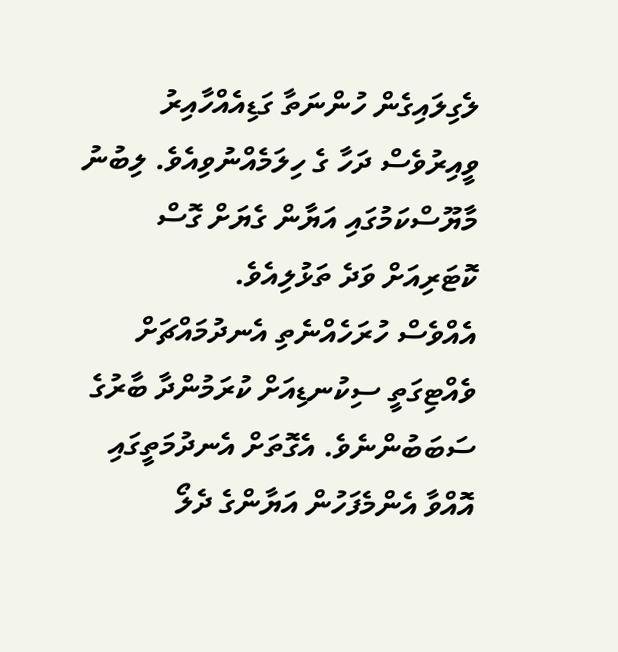ލެގިލައިގެން ހުންނަތާ ގަޑިއެއްހާއިރު ވީއިރުވެސް ދަހާ ގެ ހިލަމެއްނުވިއެވެ. ލިބުނު މާޔޫސްކަމުގައި އަޔާން ގެޔަށް ގޮސް ކޮޓަރިއަށް ވަދެ ތަޅުލިއެވެ.
އެއްވެސް ހުރަހެއްނެތި އެނދުމައްޗަށް ވެއްޓިގަތީ ސިކުނޑިއަށް ކުރަމުންދާ ބާރުގެ ސަބަބުންނެވެ. އެގޮތަށް އެނދުމަތީގައި އޮއްވާ އެންމެފަހުން އަޔާންގެ ދެލޯ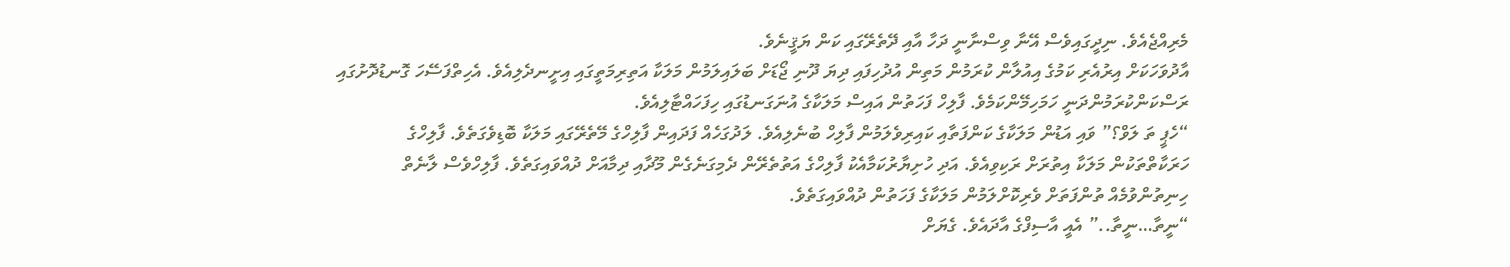މެރިއްޖެއެވެ. ނިދީގައިވެސް އޭނާ ވިސްނާނީ ދަހާ އާއި ދޭތެރޭގައި ކަން ޔަޤީނެވެ.
އާދުވަހަކަށް އިރުއެރި ކަމުގެ އިއުލާން ކުރަމުން މަތިން އުދުހިފައި ދިޔަ ދޫނި ޖޯޑަށް ބަލައިލަމުން މަލަކާ އަތިރިމަތީގައި އިށީނދެލިއެވެ. އެހިތްފަސޭހަ ގޮނޑުދޮށުގައި ރަސްކަންކުރަމުންދަނީ ހަމަހިމޭންކަމެވެ. ފާލިހް ފަހަތުން އައިސް މަލަކާގެ އުނަގަނޑުގައި ހިފަހައްޓާލިއެވެ.
“ހެޕީ ތަ ލަވް؟” ވައި އަޑުން މަލަކާގެ ކަންފަތާއި ކައިރިވެލަމުން ފާލިހް ބުނެލިއެވެ. ލަދުގަހެއް ފަދައިން ފާލިހްގެ މޭތެރޭގައި މަލަކާ ބޮޑިވެގަތެވެ. ފާލިހްގެ ހަރަކާތްތަކުން މަލަކާ އިތުރަށް ރަކިވިއެވެ. އަދި ހުށިޔާރުކަމާއެކު ފާލިހްގެ އަތުތެރޭން ދެމިގަނެގެން މޫދާއި ދިމާއަށް ދުއްވައިގަތެވެ. ފާލިހްވެސް ލާނެތް ހިނިތުންވުމެއް ތުންފަތަށް ވެރިކޮށްލަމުން މަލަކާގެ ފަހަތުން ދުއްވައިގަތެވެ.
“ނީތާ…ނީތާ..” އެއީ އާސިފްގެ އާދައެވެ. ގެޔަށް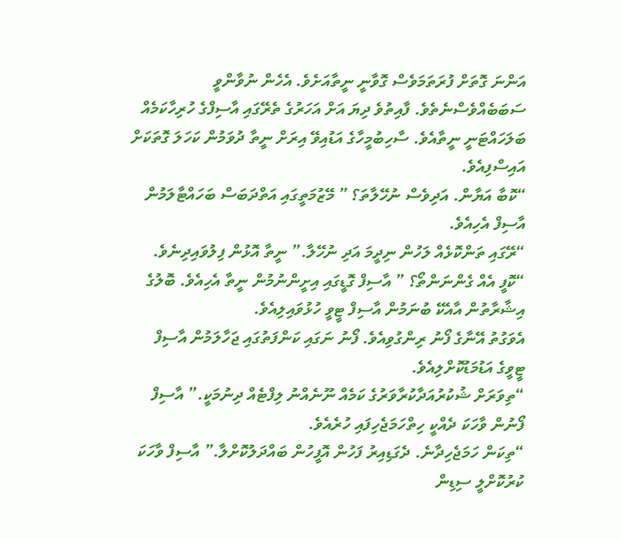އަންނަ ގޮތަށް ފުރަތަމަވެސް ގޮވާނީ ނީތާއަށެވެ. އެހެން ނުވާންވީ ސަބަބެއްވެސްނެތެވެ. ފާއިތުވެ ދިޔަ އަށް އަހަރުގެ ތެރޭގައި އާސިފްގެ ހުރިހާކަމެއް ބަލަހައްޓަނީ ނީތާއެވެ. ސާހިބުމީހާގެ އަޑުއިވޭ އިރަށް ނީތާ ދުވަމުން ކަހަލަ ގޮތަކަށް އައިސްފިއެވެ.
“ކޮބާ އަޔާން. އަދިވެސް ނުހޭލާތަ؟ ” މޭޒުމަތީގައި އަތްދަބަސް ބަހައްޓާލަމުން އާސިފް އެހިއެވެ.
“ރޭގައި ތަންކޮޅެއް ލަހުން ނިދީމަ އަދި ނުހޭލާ.” ނީތާ އޮޅުން ފިލުވައިދިނެވެ.
“ކޮފީ އެއް ގެންނަންތޯ؟ ” އާސިފް ގޮޑީގައި އިށީންނުމުން ނީތާ އެހިއެވެ. ބޮލުގެ އިޝާރާތުން އާއެކޭ ބުނަމުން އާސިފް ޓީވީ ހުޅުވައިލިއެވެ.
އެވަގުތު އޭނާގެ ފޯނު ރިންގުވިއެވެ. ފޯނު ނަގައި ކަންފަތުގައި ޖަހާލަމުން އާސިފް ޓީވީގެ އަޑުމަޑުކޮށްލިއެވެ.
“ތިވަރަށް ޝުކުރުއަދާކުރާވަރުގެ ކަމެއް ނޫނެއްނު ލިފްޓެއް ދިނުމަކީ.” އާސިފް ފޯނުން ވާހަކަ ދެއްކީ ހިތްހަމަޖެހިފައި ހުރެއެވެ.
“ތިކަން ހަމަޖެހިދާނެ. ދެގަޑިއިރު ފަހުން އޮފީހުން ބައްދަލުކޮށްލާ.” އާސިފް ވާހަކަ ކުރުކޮށްލީ ސިޑިން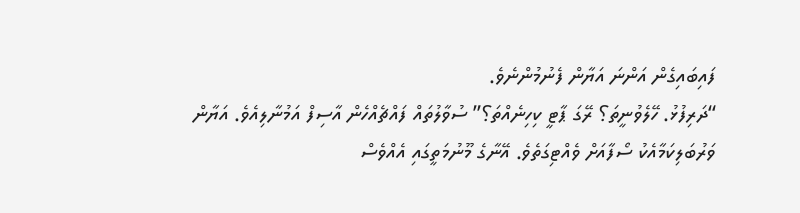ފައިބައިގެން އަންނަ އަޔާން ފެނުމުންނެވެ.
“ދަރިފުޅު. ހޭލެވުނީތަ؟ ރޭގަ ޕާޓީ ކިހިނެއްތަ؟” ސުވާލުތައް ފައްޗެއްހެން އާސިފް އަމުނާލިއެވެ. އަޔާން ވަރުބަލިކަމާއެކު ސޯފާއަށް ވެއްޓިގަތެވެ. އޭނާގެ މޫނުމަތީގައި އެއްވެސް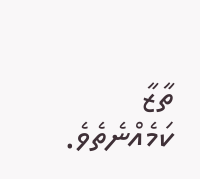ތާޒާ ކަމެއްނެތެވެ.